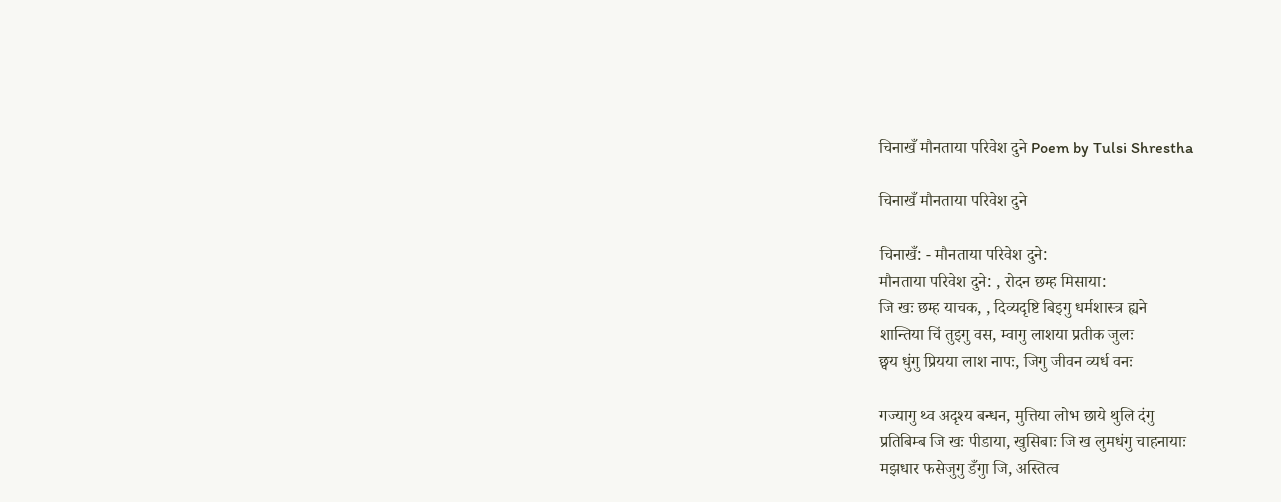चिनाखँ मौनताया परिवेश दुने Poem by Tulsi Shrestha

चिनाखँ मौनताया परिवेश दुने

चिनाखँ: - मौनताया परिवेश दुने:
मौनताया परिवेश दुने: , रोदन छम्ह मिसाया:
जि खः छम्ह याचक, , दिव्यदृष्टि बिइगु धर्मशास्त्र ह्यने
शान्तिया चिं तुइगु वस, म्वागु लाशया प्रतीक जुलः
छ्वय धुंगु प्रियया लाश नापः, जिगु जीवन व्यर्ध वनः

गज्यागु थ्व अदृश्य बन्धन, मुत्तिया लोभ छाये थुलि दंगु
प्रतिबिम्ब जि खः पीडाया, खुसिबाः जि ख लुमधंगु चाहनायाः
मझधार फसेजुगु डँगुा जि, अस्तित्व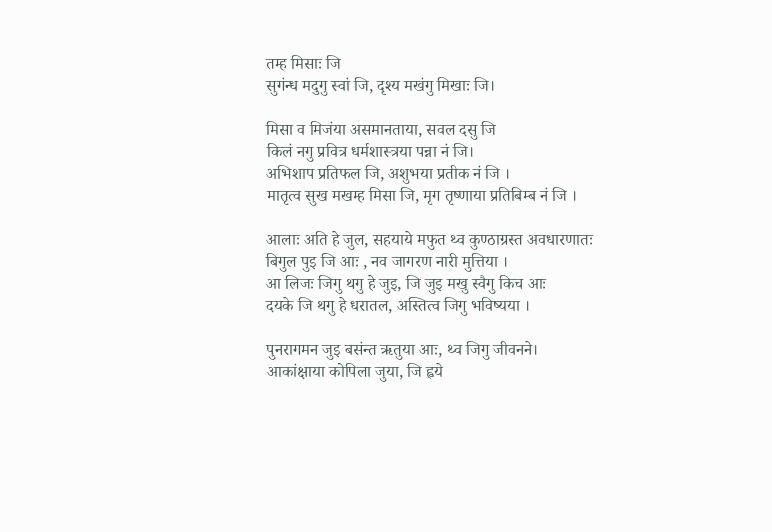तम्ह मिसाः जि
सुगंन्ध मदुगु स्वां जि, दृश्य मखंगु मिखाः जि।

मिसा व मिजंया असमानताया, सवल दसु जि
किलं नगु प्रवित्र धर्मशास्त्रया पन्ना नं जि।
अभिशाप प्रतिफल जि, अशुभया प्रतीक नं जि ।
मातृत्व सुख मखम्ह मिसा जि, मृग तृष्णाया प्रतिबिम्ब नं जि ।

आलाः अति हे जुल, सहयाये मफुत थ्व कुण्ठाग्रस्त अवधारणातः
बिगुल पुइ जि आः , नव जागरण नारी मुत्तिया ।
आ लिजः जिगु थगु हे जुइ, जि जुइ मखु स्वैगु किच आः
दयके जि थगु हे धरातल, अस्तित्व जिगु भविष्यया ।

पुनरागमन जुइ बसंन्त ऋतुया आः, थ्व जिगु जीवनने।
आकांक्षाया कोपिला जुया, जि ह्वये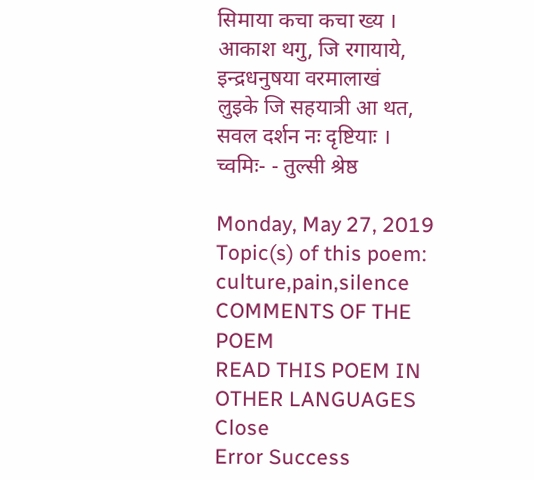सिमाया कचा कचा ख्य ।
आकाश थगु, जि रगायाये, इन्द्रधनुषया वरमालाखं
लुइके जि सहयात्री आ थत, सवल दर्शन नः दृष्टियाः ।
च्वमिः- - तुल्सी श्रेष्ठ

Monday, May 27, 2019
Topic(s) of this poem: culture,pain,silence
COMMENTS OF THE POEM
READ THIS POEM IN OTHER LANGUAGES
Close
Error Success